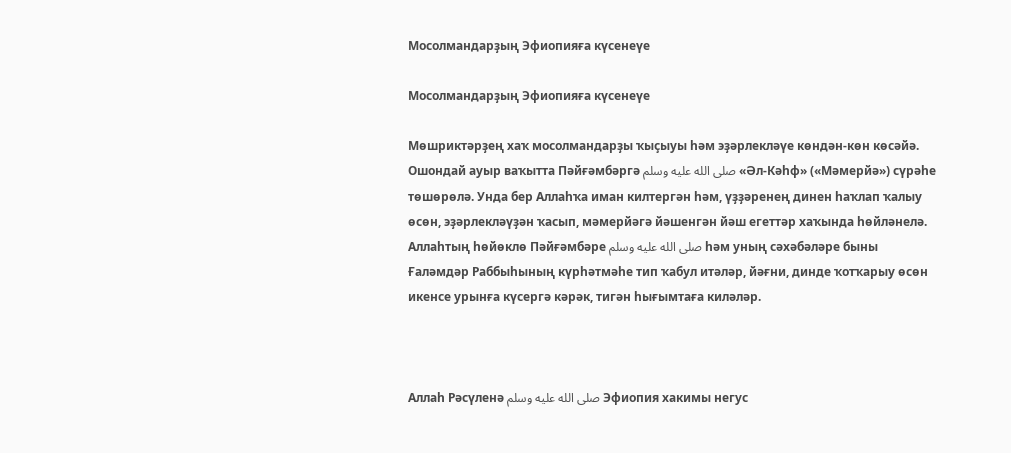Мосолмандарҙың Эфиопияға күсенеүе

Мосолмандарҙың Эфиопияға күсенеүе

Мөшриктәрҙең хаҡ мосолмандарҙы ҡыҫыуы һәм эҙәрлекләүе көндән-көн көсәйә. Ошондай ауыр ваҡытта Пәйғәмбәргә صلى الله عليه وسلم «Әл-Кәһф» («Мәмерйә») сүрәһе төшөрөлә. Унда бер Аллаһҡа иман килтергән һәм, үҙҙәренең динен һаҡлап ҡалыу өсөн, эҙәрлекләүҙән ҡасып, мәмерйәгә йәшенгән йәш егеттәр хаҡында һөйләнелә. Аллаһтың һөйөклө Пәйғәмбәре صلى الله عليه وسلم һәм уның сәхәбәләре быны Ғаләмдәр Раббыһының күрһәтмәһе тип ҡабул итәләр, йәғни, динде ҡотҡарыу өсөн икенсе урынға күсергә кәрәк, тигән һығымтаға киләләр.



Аллаһ Рәсүленә صلى الله عليه وسلم Эфиопия хакимы негус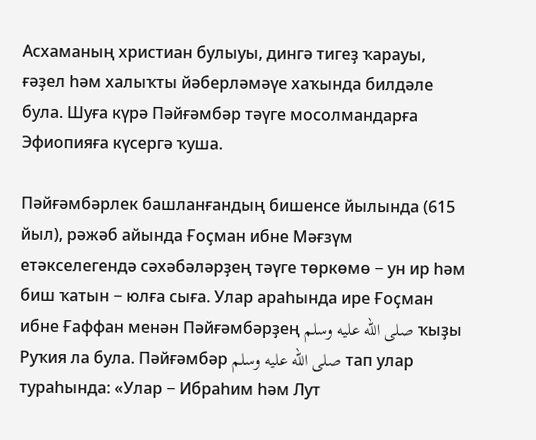Асхаманың христиан булыуы, дингә тигеҙ ҡарауы, ғәҙел һәм халыҡты йәберләмәүе хаҡында билдәле була. Шуға күрә Пәйғәмбәр тәүге мосолмандарға Эфиопияға күсергә ҡуша.

Пәйғәмбәрлек башланғандың бишенсе йылында (615 йыл), рәжәб айында Ғоҫман ибне Мәғзүм етәкселегендә сәхәбәләрҙең тәүге төркөмө − ун ир һәм биш ҡатын − юлға сыға. Улар араһында ире Ғоҫман ибне Ғаффан менән Пәйғәмбәрҙең صلى الله عليه وسلم ҡыҙы Руҡия ла була. Пәйғәмбәр صلى الله عليه وسلم тап улар тураһында: «Улар − Ибраһим һәм Лут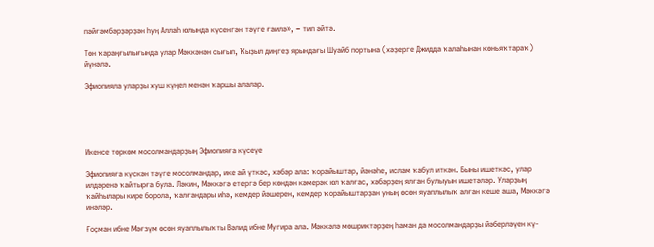пәйғәмбәрҙәрҙән һуң Аллаһ юлында күсенгән тәүге ғаилә», − тип әйтә.

Төн ҡараңғылығында улар Мәккәнән сығып, Ҡыҙыл диңгеҙ ярындағы Шуайб портына (хәҙерге Джидда ҡалаһынан көньяҡтараҡ) йүнәлә.

Эфиопияла уларҙы хуш күңел менән ҡаршы алалар.





Икенсе төркөм мосолмандарҙың Эфиопияға күсеүе

Эфиопияға күскән тәүге мосолмандар, ике ай үткәс, хәбәр ала: ҡорайыштар, йәнәһе, ислам ҡабул иткән. Быны ишеткәс, улар илдәренә ҡайтырға була. Ләкин, Мәккәгә етергә бер көндән кәмерәк юл ҡалғас, хәбәрҙең ялған булыуын ишетәләр. Уларҙың ҡайһылары кире борола, ҡалғандары иһә, кемдер йәшерен, кемдер ҡорайыштарҙан уның өсөн яуаплылыҡ алған кеше аша, Мәккәгә инәләр.

Ғоҫман ибне Мәғзүм өсөн яуаплылыҡты Вәлид ибне Мугира ала. Мәккәлә мөшриктәрҙең һаман да мосолмандарҙы йәберләүен кү-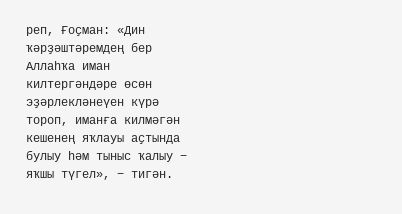реп, Ғоҫман: «Дин ҡәрҙәштәремдең бер Аллаһҡа иман килтергәндәре өсөн эҙәрлекләнеүен күрә тороп, иманға килмәгән кешенең яҡлауы аҫтында булыу һәм тыныс ҡалыу − яҡшы түгел», − тигән.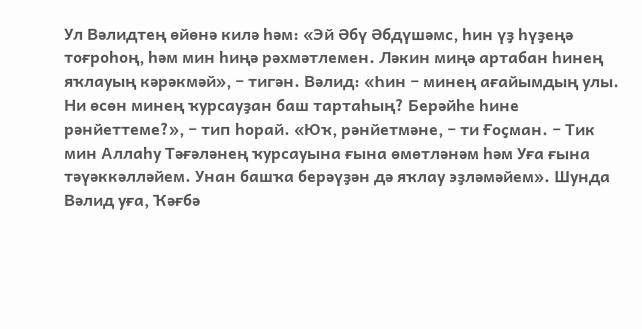Ул Вәлидтең өйөнә килә һәм: «Эй Әбү Әбдүшәмс, һин үҙ һүҙеңә тоғроһоң, һәм мин һиңә рәхмәтлемен. Ләкин миңә артабан һинең яҡлауың кәрәкмәй», − тигән. Вәлид: «Һин − минең ағайымдың улы. Ни өсөн минең ҡурсауҙан баш тартаһың? Берәйһе һине рәнйеттеме?», − тип һорай. «Юҡ, рәнйетмәне, − ти Ғоҫман. − Тик мин Аллаһу Тәғәләнең ҡурсауына ғына өмөтләнәм һәм Уға ғына тәүәккәлләйем. Унан башҡа берәүҙән дә яҡлау эҙләмәйем». Шунда Вәлид уға, Ҡәғбә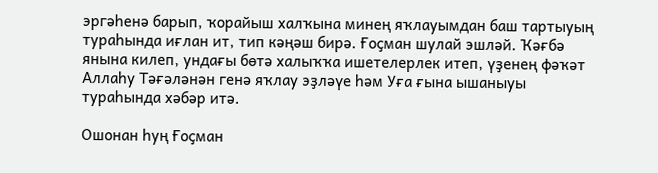эргәһенә барып, ҡорайыш халҡына минең яҡлауымдан баш тартыуың тураһында иғлан ит, тип кәңәш бирә. Ғоҫман шулай эшләй. Ҡәғбә янына килеп, ундағы бөтә халыҡҡа ишетелерлек итеп, үҙенең фәҡәт Аллаһу Тәғәләнән генә яҡлау эҙләүе һәм Уға ғына ышаныуы тураһында хәбәр итә.

Ошонан һуң Ғоҫман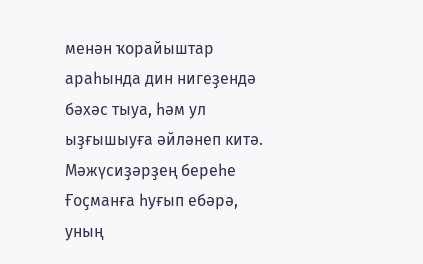менән ҡорайыштар араһында дин нигеҙендә бәхәс тыуа, һәм ул ыҙғышыуға әйләнеп китә. Мәжүсиҙәрҙең береһе Ғоҫманға һуғып ебәрә, уның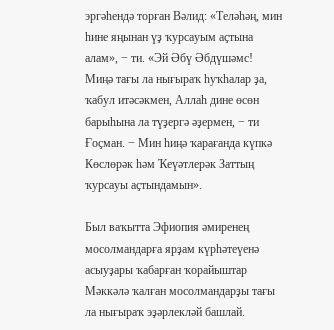эргәһендә торған Вәлид: «Теләһәң, мин һине яңынан үҙ ҡурсауым аҫтына алам», − ти. «Эй Әбү Әбдүшәмс! Миңә тағы ла нығыраҡ һуҡһалар ҙа, ҡабул итәсәкмен, Аллаһ дине өсөн барыһына ла түҙергә әҙермен, − ти Ғоҫман. − Мин һиңә ҡарағанда күпкә Көслөрәк һәм Ҡеүәтлерәк Заттың ҡурсауы аҫтындамын».

Был ваҡытта Эфиопия әмиренең мосолмандарға ярҙам күрһәтеүенә асыуҙары ҡабарған ҡорайыштар Мәккәлә ҡалған мосолмандарҙы тағы ла нығыраҡ эҙәрлекләй башлай.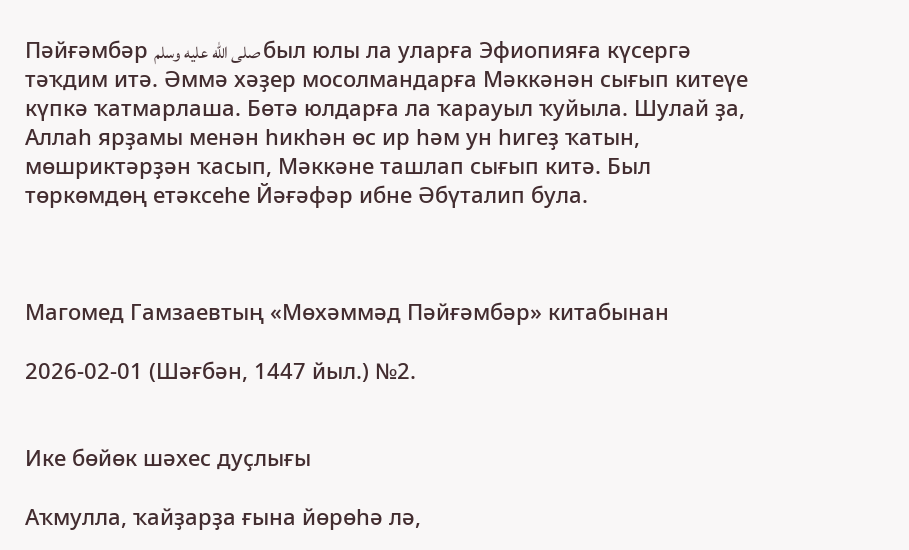Пәйғәмбәр صلى الله عليه وسلم был юлы ла уларға Эфиопияға күсергә тәҡдим итә. Әммә хәҙер мосолмандарға Мәккәнән сығып китеүе күпкә ҡатмарлаша. Бөтә юлдарға ла ҡарауыл ҡуйыла. Шулай ҙа, Аллаһ ярҙамы менән һикһән өс ир һәм ун һигеҙ ҡатын, мөшриктәрҙән ҡасып, Мәккәне ташлап сығып китә. Был төркөмдөң етәксеһе Йәғәфәр ибне Әбүталип була.



Магомед Гамзаевтың «Мөхәммәд Пәйғәмбәр» китабынан

2026-02-01 (Шәғбән, 1447 йыл.) №2.


Ике бөйөк шәхес дуҫлығы

Аҡмулла, ҡайҙарҙа ғына йөрөһә лә,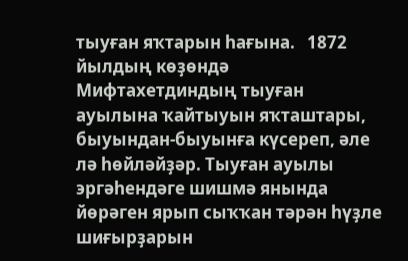тыуған яҡтарын һағына.   1872 йылдың көҙөндә Мифтахетдиндың тыуған ауылына ҡайтыуын яҡташтары, быуындан-быуынға күсереп, әле лә һөйләйҙәр. Тыуған ауылы эргәһендәге шишмә янында йөрәген ярып сыҡҡан тәрән һүҙле шиғырҙарын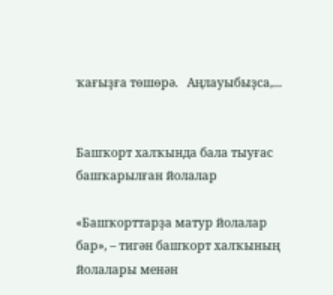ҡағыҙға төшөрә.   Аңлауыбыҙса,...


Башҡорт халҡында бала тыуғас башҡарылған йолалар

«Башҡорттарҙа матур йолалар бар», – тигән башҡорт халҡының йолалары менән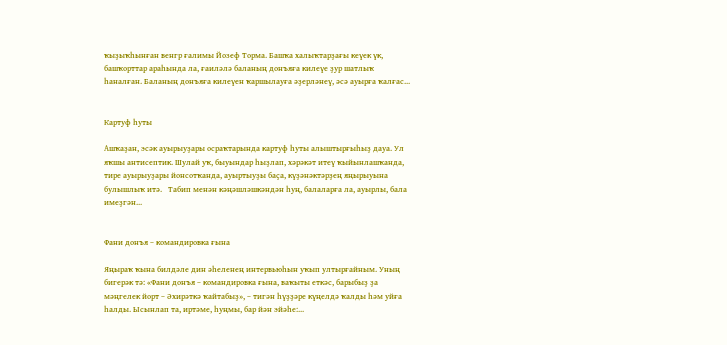ҡыҙыҡһынған венгр ғалимы Йозеф Торма. Башҡа халыҡтарҙағы кеүек үк, башҡорттар араһында ла, ғаиләлә баланың донъяға килеүе ҙур шатлыҡ һаналған. Баланың донъяға килеүен ҡаршылауға әҙерләнеү, әсә ауырға ҡалғас...


Картуф һуты

Ашҡаҙан, эсәк ауырыуҙары осраҡтарында картуф һуты алыштырғыһыҙ дауа. Ул яҡшы антисептик. Шулай уҡ, быуындар һыҙлап, хәрәкәт итеү ҡыйынлашҡанда, тире ауырыуҙары йонсотҡанда, ауыртыуҙы баҫа, күҙәнәктәрҙең яңырыуына булышлыҡ итә.   Табип менән кәңәшләшкәндән һуң, балаларға ла, ауырлы, бала имеҙгән...


Фани донъя – командировка ғына

Яңыраҡ ҡына билдәле дин әһеленең интервьюһын уҡып ултырғайным. Уның бигерәк тә: «Фани донъя – командировка ғына, ваҡыты еткәс, барыбыҙ ҙа мәңгелек йорт – Әхирәткә ҡайтабыҙ», – тигән һүҙҙәре күңелдә ҡалды һәм уйға һалды. Ысынлап та, иртәме, һуңмы, бар йән эйәһе:...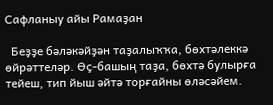Сафланыу айы Рамаҙан

  Беҙҙе бәләкәйҙән таҙалыҡҡа, бөхтәлеккә өйрәттеләр. Өҫ-башың таҙа, бөхтә булырға тейеш, тип йыш әйтә торғайны өләсәйем.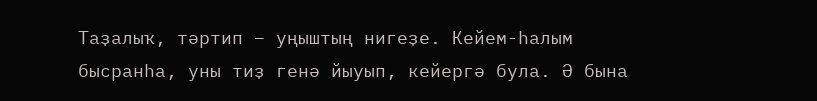Таҙалыҡ, тәртип – уңыштың нигеҙе. Кейем-һалым бысранһа, уны тиҙ генә йыуып, кейергә була. Ә бына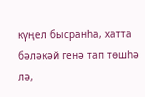күңел бысранһа, хатта бәләкәй генә тап төшһә лә,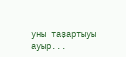уны таҙартыуы ауыр...